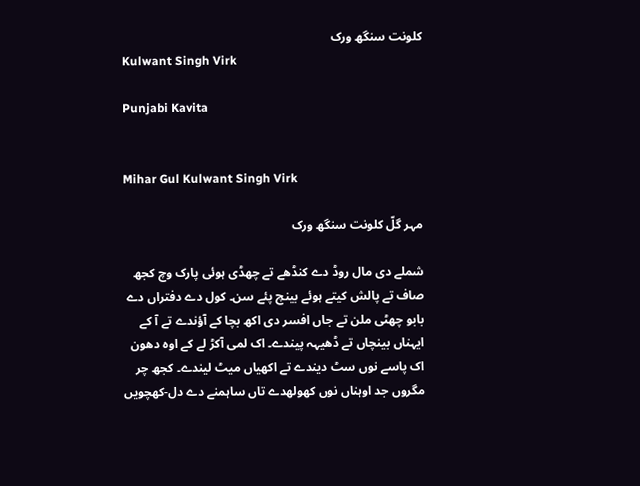کلونت سنگھ ورک
Kulwant Singh Virk

Punjabi Kavita


Mihar Gul Kulwant Singh Virk

مہر گلّ کلونت سنگھ ورک

شملے دی مال روڈ دے کنڈھے تے چھڈی ہوئی پارک وچ کجھ صاف تے پالش کیتے ہوئے بینچ پئے سن۔ کول دے دفتراں دے بابو چھٹی ملن تے جاں افسر دی اکھ بچا کے آؤندے تے آ کے ایہناں بینچاں تے ڈھیہہ پیندے۔ اک لمی آکڑ لے کے اوہ دھون اک پاسے نوں سٹ دیندے تے اکھیاں میٹ لیندے۔ کجھ چر مگروں جد اوہناں نوں کھولھدے تاں ساہمنے دے دل-کھچویں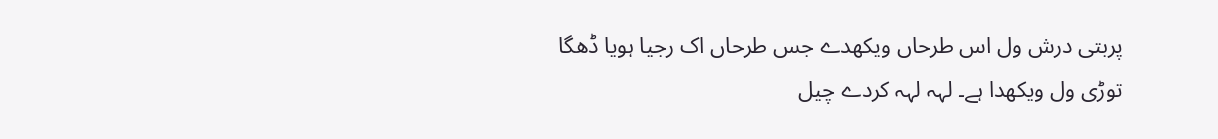پربتی درش ول اس طرحاں ویکھدے جس طرحاں اک رجیا ہویا ڈھگا توڑی ول ویکھدا ہے۔ لہہ لہہ کردے چیل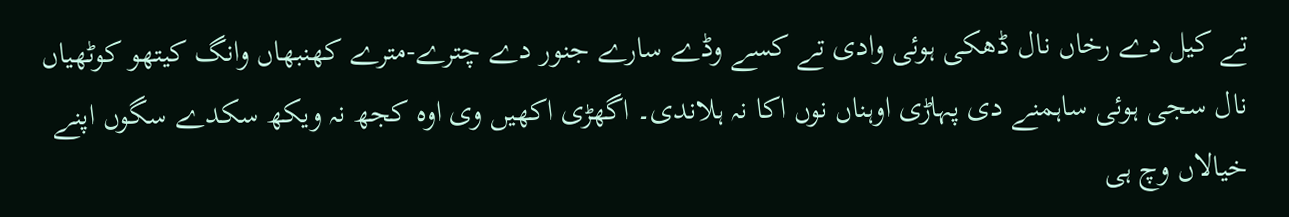تے کیل دے رخاں نال ڈھکی ہوئی وادی تے کسے وڈے سارے جنور دے چترے-مترے کھنبھاں وانگ کیتھو کوٹھیاں نال سجی ہوئی ساہمنے دی پہاڑی اوہناں نوں اکا نہ ہلاندی۔ اگھڑی اکھیں وی اوہ کجھ نہ ویکھ سکدے سگوں اپنے خیالاں وچ ہی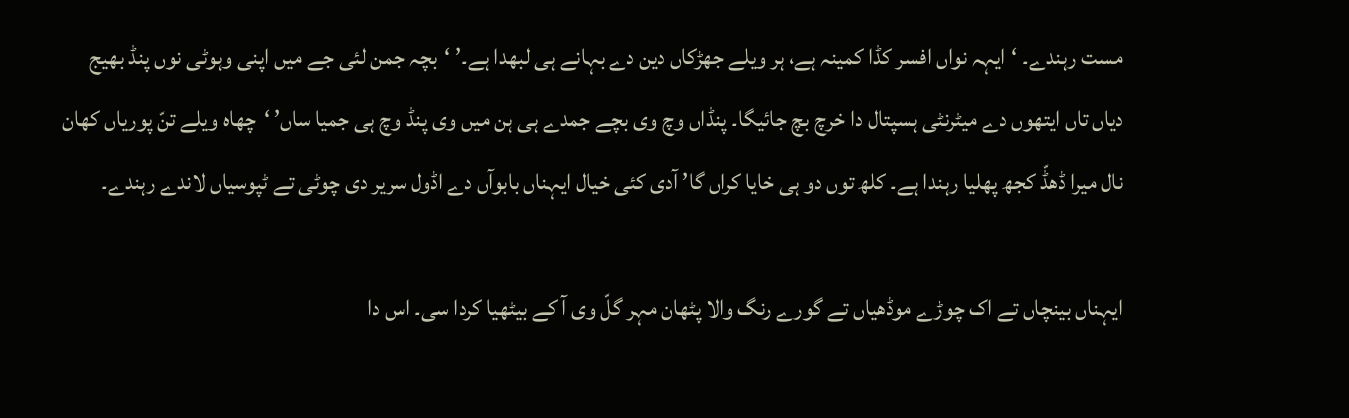مست رہندے۔ ‘ایہہ نواں افسر کڈا کمینہ ہے، ہر ویلے جھڑکاں دین دے بہانے ہی لبھدا ہے۔’ ‘بچہ جمن لئی جے میں اپنی وہوٹی نوں پنڈ بھیج دیاں تاں ایتھوں دے میٹرنٹی ہسپتال دا خرچ بچ جائیگا۔ پنڈاں وچ وی بچے جمدے ہی ہن میں وی پنڈ وچ ہی جمیا ساں’ ‘چھاہ ویلے تنّ پوریاں کھان نال میرا ڈھڈّ کجھ پھلیا رہندا ہے۔ کلھ توں دو ہی خایا کراں گا’ آدی کئی خیال ایہناں بابوآں دے اڈول سریر دی چوٹی تے ٹپوسیاں لاندے رہندے۔

ایہناں بینچاں تے اک چوڑے موڈھیاں تے گورے رنگ والا پٹھان مہر گلّ وی آ کے بیٹھیا کردا سی۔ اس دا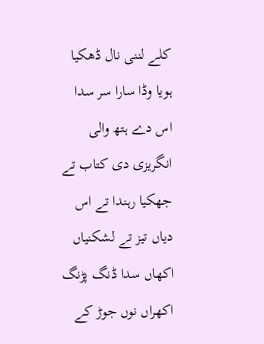کلے لننی نال ڈھکیا ہویا وڈا سارا سر سدا اس دے ہتھ والی انگریزی دی کتاب تے جھکیا رہندا تے اس دیاں تیز تے لشکنیاں اکھاں سدا ڈنگ پڑنگ اکھراں نوں جوڑ کے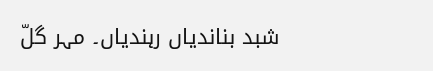شبد بناندیاں رہندیاں۔ مہر گلّ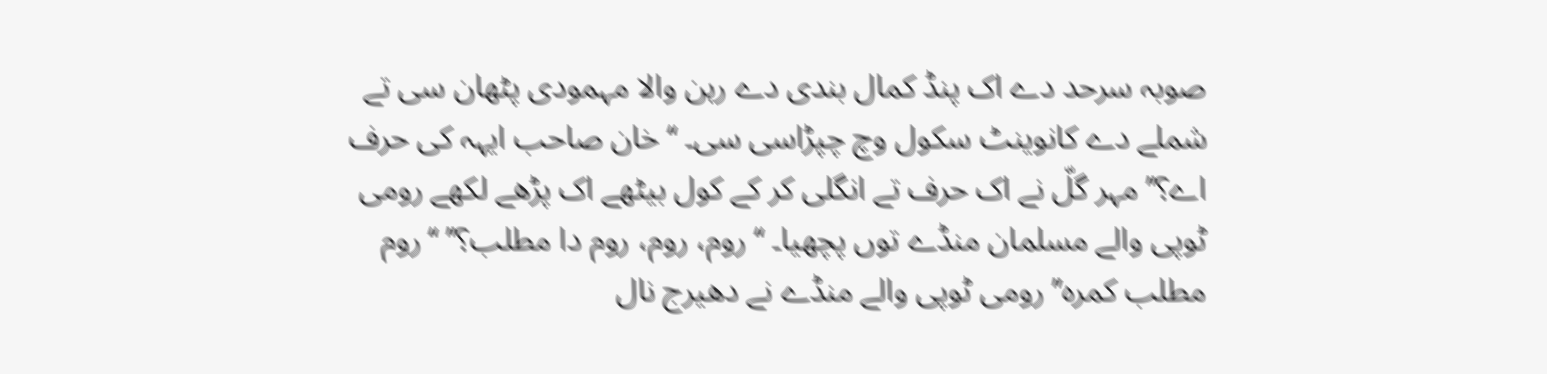صوبہ سرحد دے اک پنڈ کمال بندی دے رہن والا مہمودی پٹھان سی تے شملے دے کانوینٹ سکول وچ چپڑاسی سی۔ ‘‘خان صاحب ایہہ کی حرف اے؟’’ مہر گلّ نے اک حرف تے انگلی کر کے کول بیٹھے اک پڑھے لکھے رومی ٹوپی والے مسلمان منڈے توں پچھیا۔ ‘‘روم، روم، روم دا مطلب؟’’ ‘‘روم مطلب کمرہ’’ رومی ٹوپی والے منڈے نے دھیرج نال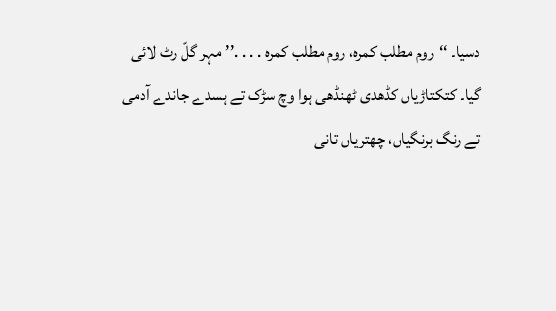دسیا۔ ‘‘روم مطلب کمرہ، روم مطلب کمرہ . . . .’’ مہر گلّ رٹ لائی گیا۔ کتکتاڑیاں کڈھدی ٹھنڈھی ہوا وچ سڑک تے ہسدے جاندے آدمی تے رنگ برنگیاں، چھتریاں تانی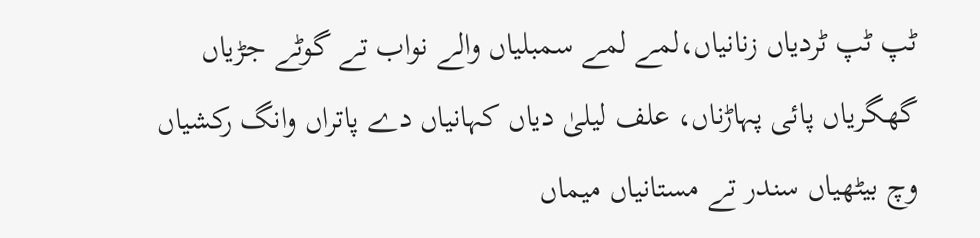ٹپ ٹپ ٹردیاں زنانیاں،لمے لمے سمبلیاں والے نواب تے گوٹے جڑیاں گھگریاں پائی پہاڑناں، علف لیلیٰ دیاں کہانیاں دے پاتراں وانگ رکشیاں وچ بیٹھیاں سندر تے مستانیاں میماں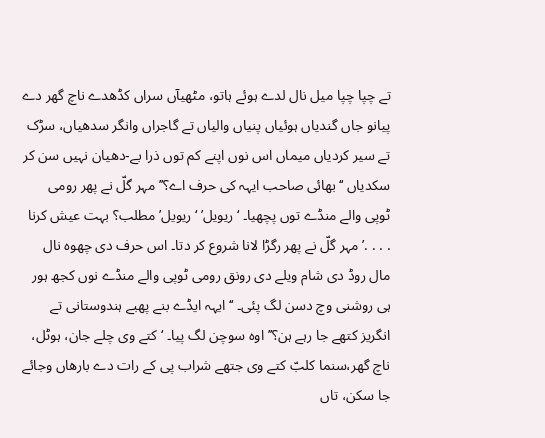تے چپا چپا میل نال لدے ہوئے ہاتو، مٹھیآں سراں کڈھدے ناچ گھر دے پیانو جاں گندیاں ہوئیاں پنیاں والیاں تے گاجراں وانگر سدھیاں، سڑک تے سیر کردیاں میماں اس نوں اپنے کم توں ذرا بے-دھیان نہیں سن کر سکدیاں ‘‘بھائی صاحب ایہہ کی حرف اے؟’’ مہر گلّ نے پھر رومی ٹوپی والے منڈے توں پچھیا۔ ‘ریویل’ ‘ریویل’ مطلب؟ بہت عیش کرنا . . . .’ مہر گلّ نے پھر رگڑا لانا شروع کر دتا۔ اس حرف دی چھوہ نال مال روڈ دی شام ویلے دی رونق رومی ٹوپی والے منڈے نوں کجھ ہور ہی روشنی وچ دسن لگ پئی۔ ‘‘ایہہ ایڈے بنے پھبے ہندوستانی تے انگریز کتھے جا رہے ہن؟’’ اوہ سوچن لگ پیا۔ ‘کتے وی چلے جان، ہوٹل، ناچ گھر،سنما کلبّ کتے وی جتھے شراب پی کے رات دے بارھاں وجائے جا سکن، تاں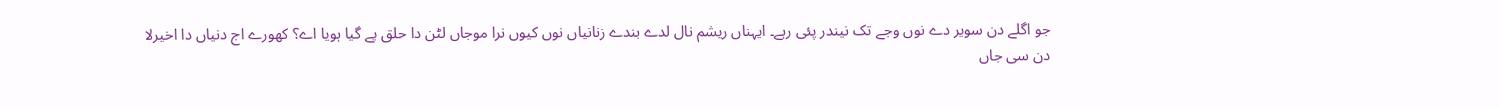جو اگلے دن سویر دے نوں وجے تک نیندر پئی رہے۔ ایہناں ریشم نال لدے بندے زنانیاں نوں کیوں نرا موجاں لٹن دا حلق پے گیا ہویا اے؟ کھورے اج دنیاں دا اخیرلا دن سی جاں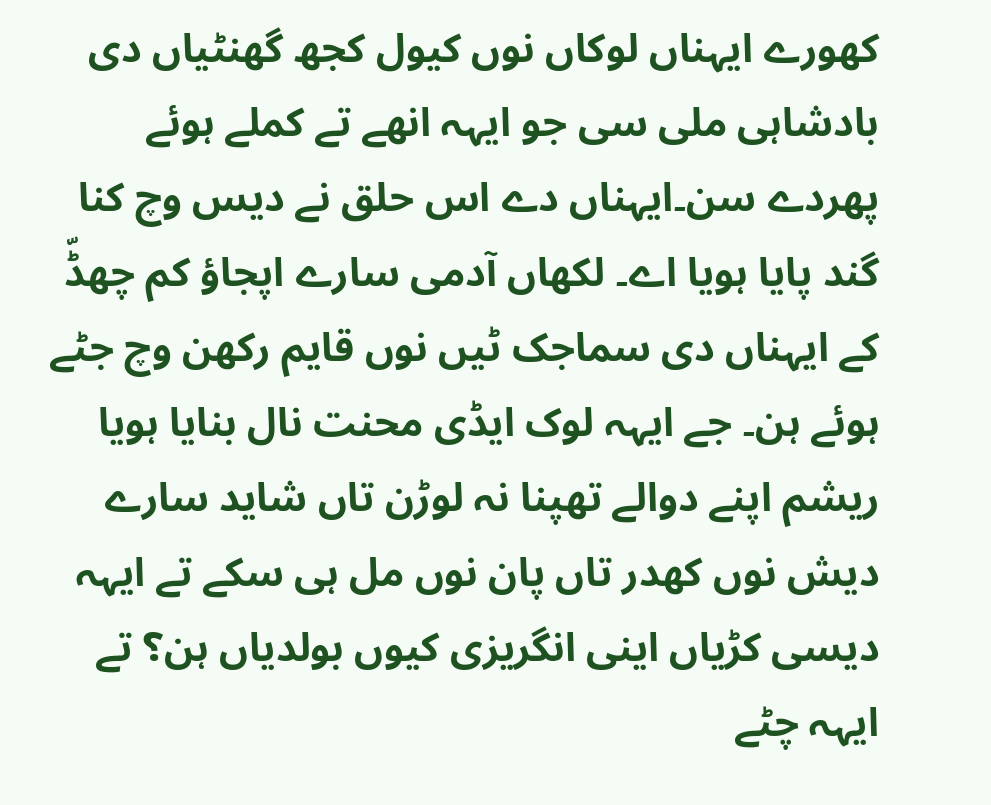کھورے ایہناں لوکاں نوں کیول کجھ گھنٹیاں دی بادشاہی ملی سی جو ایہہ انھے تے کملے ہوئے پھردے سن۔ایہناں دے اس حلق نے دیس وچ کنا گند پایا ہویا اے۔ لکھاں آدمی سارے اپجاؤ کم چھڈّ کے ایہناں دی سماجک ٹیں نوں قایم رکھن وچ جٹے ہوئے ہن۔ جے ایہہ لوک ایڈی محنت نال بنایا ہویا ریشم اپنے دوالے تھپنا نہ لوڑن تاں شاید سارے دیش نوں کھدر تاں پان نوں مل ہی سکے تے ایہہ دیسی کڑیاں اینی انگریزی کیوں بولدیاں ہن؟ تے ایہہ چٹے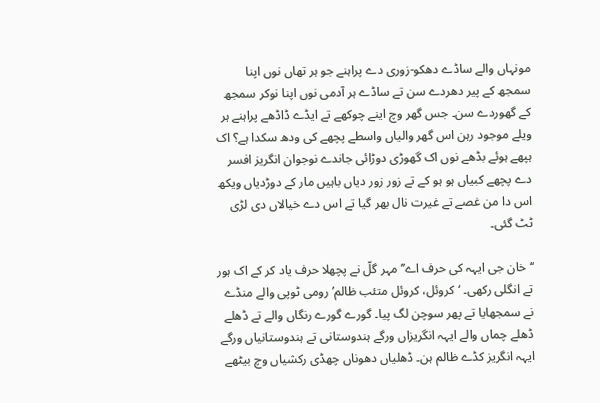مونہاں والے ساڈے دھکو-زوری دے پراہنے جو ہر تھاں نوں اپنا سمجھ کے پیر دھردے سن تے ساڈے ہر آدمی نوں اپنا نوکر سمجھ کے گھوردے سن۔ جس گھر وچ اینے چوکھے تے ایڈے ڈاڈھے پراہنے ہر ویلے موجود رہن اس گھر والیاں واسطے پچھے کی ودھ سکدا ہے؟ اک ہپھے ہوئے بڈھے نوں اک گھوڑی دوڑائی جاندے نوجوان انگریز افسر دے پچھے کبیاں ہو ہو کے تے زور زور دیاں باہیں مار کے دوڑدیاں ویکھ اس دا من غصے تے غیرت نال بھر گیا تے اس دے خیالاں دی لڑی ٹٹ گئی۔

‘‘ خان جی ایہہ کی حرف اے’’ مہر گلّ نے پچھلا حرف یاد کر کے اک ہور تے انگلی رکھی۔ ‘کروئل، کروئل متئب ظالم’ رومی ٹوپی والے منڈے نے سمجھایا تے پھر سوچن لگ پیا۔ گورے گورے رنگاں والے تے ڈھلے ڈھلے چماں والے ایہہ انگریزاں ورگے ہندوستانی تے ہندوستانیاں ورگے ایہہ انگریز کڈے ظالم ہن۔ ڈھلیاں دھوناں چھڈی رکشیاں وچ بیٹھے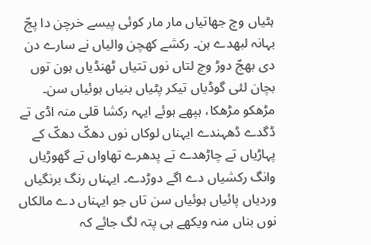ہٹیاں وچ جھاتیاں مار مار کوئی پیسے خرچن دا پجّ بہانہ لبھدے ہن۔ رکشے کھچن والیاں نے سارے دن دی بھجّ دوڑ وچ لتاں نوں تتیاں ٹھنڈیاں ہون توں بچان لئی گوڈیاں تیکر پٹیاں بنیاں ہوئیاں سن۔ مڑھکو مڑھکا، ہپھے ہوئے ایہہ رکشا قلی منہ اڈی تے ڈگدے ڈھہندے ایہناں لوکاں نوں دھکّ دھکّ کے پہاڑیاں تے چاڑھدے تے پدھرے تھاواں تے گھوڑیاں وانگ رکشیاں دے اگے دوڑدے۔ ایہناں رنگ برنگیاں وردیاں پائیاں ہوئیاں سن تاں جو ایہناں دے مالکاں نوں بناں منہ ویکھے ہی پتہ لگ جائے کہ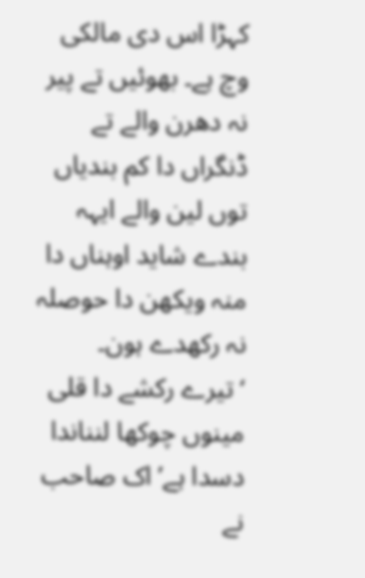کہڑا اس دی مالکی وچ ہے۔ بھوئیں تے پیر نہ دھرن والے تے ڈنگراں دا کم بندیاں توں لین والے ایہہ بندے شاید اوہناں دا منہ ویکھن دا حوصلہ نہ رکھدے ہون۔ ‘تیرے رکشے دا قلی مینوں چوکھا لنناندا دسدا ہے’ اک صاحب نے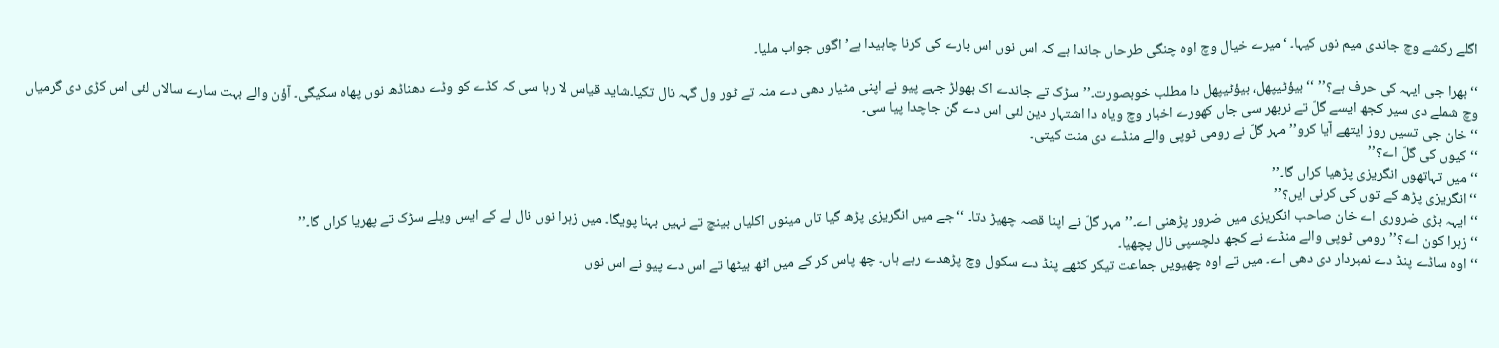اگلے رکشے وچ جاندی میم نوں کیہا۔ ‘میرے خیال وچ اوہ چنگی طرحاں جاندا ہے کہ اس نوں اس بارے کی کرنا چاہیدا ہے’ اگوں جواب ملیا۔

‘‘ بھرا جی ایہہ کی حرف ہے؟’’ ‘‘بیؤٹیپھل، بیؤٹیپھل دا مطلب خوبصورت۔’’ سڑک تے جاندے اک بھولڑ جہے پیو نے اپنی مٹیار دھی دے منہ تے ٹور ول گہہ نال تکیا۔شاید قیاس لا رہا سی کہ کڈے کو وڈے دھناڈھ نوں پھاہ سکیگی۔ آؤن والے بہت سارے سالاں لئی اس کڑی دی گرمیاں وچ شملے دی سیر کجھ ایسے گلّ تے نربھر سی جاں کھورے اخبار وچ ویاہ دا اشتہار دین لئی اس دے گن جاچدا پیا سی۔
‘‘خان جی تسیں روز ایتھے آیا کرو’’ مہر گلّ نے رومی ٹوپی والے منڈے دی منت کیتی۔
‘‘کیوں کی گلّ اے؟’’
‘‘ میں تہاتھوں انگریزی پڑھیا کراں گا۔’’
‘‘انگریزی پڑھ کے توں کی کرنی ایں؟’’
‘‘ایہہ بڑی ضروری اے خان صاحب انگریزی میں ضرور پڑھنی اے۔’’ مہر گلّ نے اپنا قصہ چھیڑ دتا۔ ‘‘جے میں انگریزی پڑھ گیا تاں مینوں اکلیاں بینچ تے نہیں بہنا پویگا۔ میں زہرا نوں نال لے کے ایس ویلے سڑک تے پھریا کراں گا۔’’
‘‘ زہرا کون اے؟’’ رومی ٹوپی والے منڈے نے کجھ دلچسپی نال پچھیا۔
‘‘اوہ ساڈے پنڈ دے نمبردار دی دھی اے۔ میں تے اوہ چھیویں جماعت تیکر کٹھے پنڈ دے سکول وچ پڑھدے رہے ہاں۔ چھ پاس کر کے میں اٹھ بیٹھا تے اس دے پیو نے اس نوں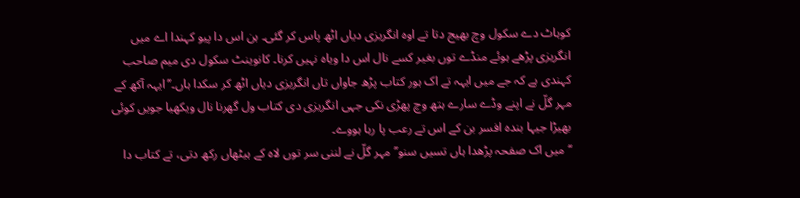کوہاٹ دے سکول وچ بھیج دتا تے اوہ انگریزی دیاں اٹھ پاس کر گئی۔ ہن اس دا پیو کہندا اے میں انگریزی پڑھے ہوئے منڈے توں بغیر کسے نال اس دا ویاہ نہیں کرنا۔ کانوینٹ سکول دی میم صاحب کہندی ہے کہ جے میں ایہہ تے اک ہور کتاب پڑھ جاواں تاں انگریزی دیاں اٹھ کر سکدا ہاں۔’’ ایہہ آکھ کے مہر گلّ نے اپنے وڈے سارے ہتھ وچ پھڑی نکی جہی انگریزی دی کتاب ول گھرنا نال ویکھیا جویں کوئی بھیڑا جیہا بندہ افسر بن کے اس تے رعب پا رہا ہووے۔
‘‘ میں اک صفحہ پڑھدا ہاں تسیں سنو’’ مہر گلّ نے لننی سر توں لاہ کے ہیٹھاں رکھ دتی، تے کتاب دا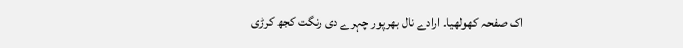اک صفحہ کھولھیا۔ ارادے نال بھرپور چہرے دی رنگت کجھ کرڑی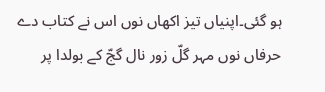ہو گئی۔اپنیاں تیز اکھاں نوں اس نے کتاب دے حرفاں نوں مہر گلّ زور نال گجّ کے بولدا پر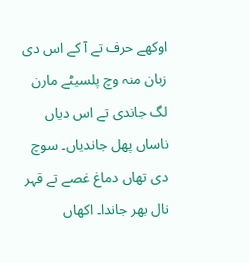اوکھے حرف تے آ کے اس دی زبان منہ وچ پلسیٹے مارن لگ جاندی تے اس دیاں ناساں پھل جاندیاں۔ سوچ دی تھاں دماغ غصے تے قہر نال بھر جاندا۔ اکھاں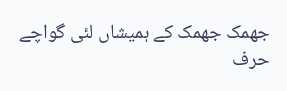جھمک جھمک کے ہمیشاں لئی گواچے حرف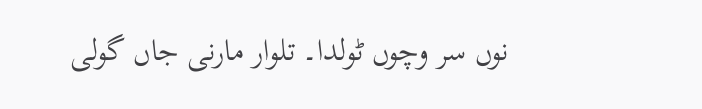نوں سر وچوں ٹولدا۔ تلوار مارنی جاں گولی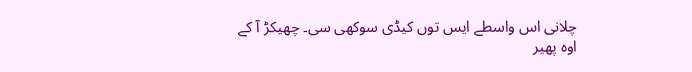چلانی اس واسطے ایس توں کیڈی سوکھی سی۔ چھیکڑ آ کے اوہ پھیر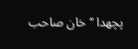پچھدا ‘‘خان صاحب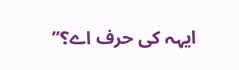ایہہ کی حرف اے؟’’